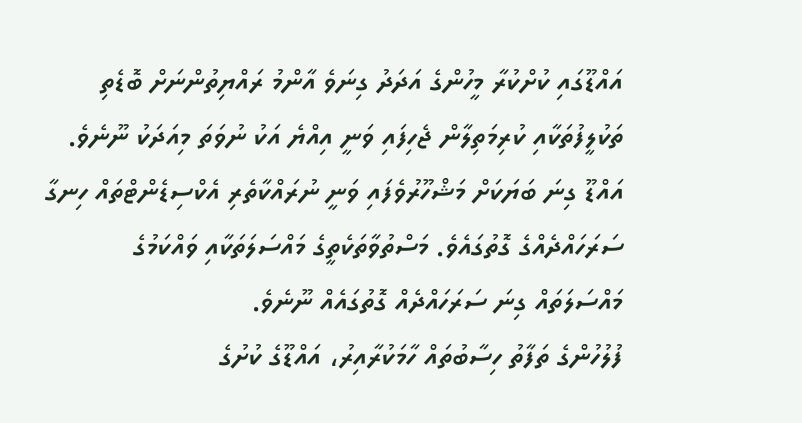އައްޑޫގައި ކުށްކުރާ މީހުންގެ އަދަދު ގިނަވެ އާންމު ރައްޔިތުންނަށް ބޮޑެތި ތަކުލީފުތަކާއި ކުރިމަތިލާން ޖެހިފައި ވަނީ އިއްޔެ އަކު ނުވަތަ މިއަދަކު ނޫނެވެ. އައްޑޫ ގިނަ ބަޔަކަށް މަޝްހޫރުވެފައި ވަނީ ނުރައްކާތެރި އެކްސިޑެންޓްތައް ހިނގާ ސަރަހައްދެއްގެ ގޮތުގައެވެ. މަސްތުވާތަކެތީގެ މައްސަލަތަކާއި ވައްކަމުގެ މައްސަލަތައް ގިނަ ސަރަހައްދެއް ގޮތުގައެއް ނޫނެވެ.
ފުލުހުންގެ ތަފާތު ހިސާބުތައް ހާމަކުރާއިރު، އައްޑޫގެ ކުށުގެ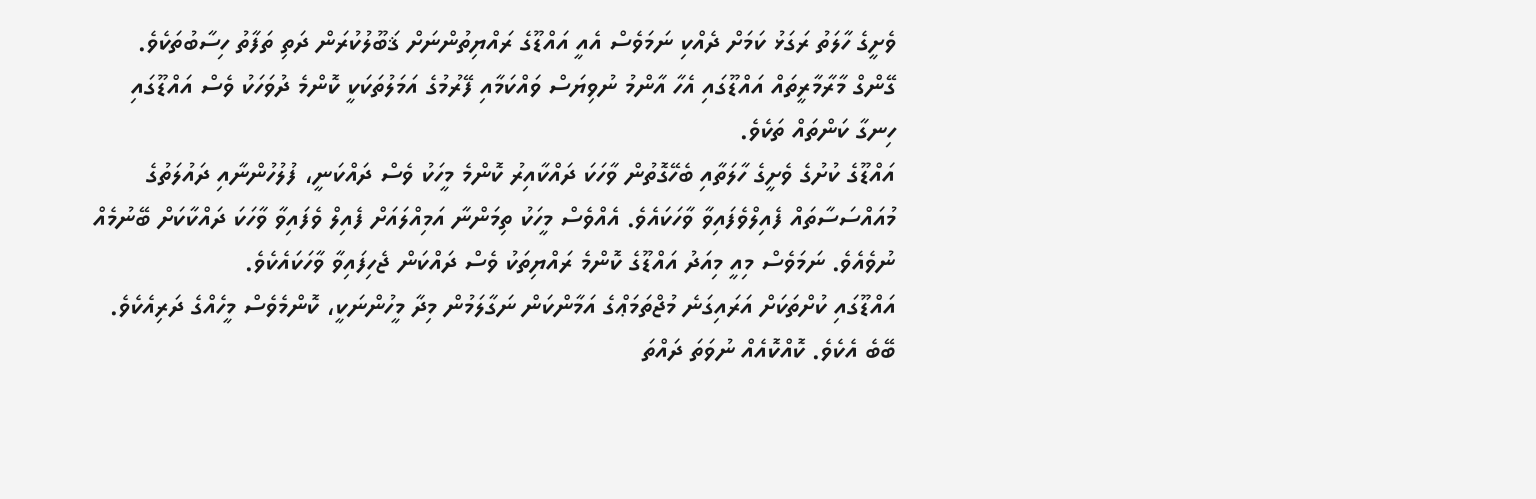ވެށީގެ ހާލަތު ރަގަޅު ކަމަށް ދެއްކި ނަމަވެސް އެއީ އައްޑޫގެ ރައްޔިތުންނަށް ޤަބޫލުކުރަން ދަތި ތަފާތު ހިސާބުތަކެވެ. ގޭންގް މާރާމާރީތައް އައްޑޫގައި އެހާ އާންމު ނުވިޔަސް ވައްކަމާއި ފޭރުމުގެ އަމަލުތަކަކީ ކޮންމެ ދުވަހަކު ވެސް އައްޑޫގައި ހިނގާ ކަންތައް ތަކެވެ.
އައްޑޫގެ ކުށުގެ ވެށީގެ ހާލަތާއި ބެހޭގޮތުން ވާހަކަ ދައްކާއިރު ކޮންމެ މީހަކު ވެސް ދައްކަނީ، ފުލުހުންނާއި ދައުލަތުގެ މުއައްސަސާތައް ފެއިލްވެފައިވާ ވާހަކައެވެ. އެއްވެސް މީހަކު ތިމަންނާ އަމިއްލައަށް ފެއިލް ވެފައިވާ ވާހަކަ ދައްކާކަށް ބޭނުމެއް ނުވެއެވެ. ނަމަވެސް މިއީ މިއަދު އައްޑޫގެ ކޮންމެ ރައްޔިތަކު ވެސް ދައްކަން ޖެހިފައިވާ ވާހަކައެކެވެ.
އައްޑޫގައި ކުށްތަކަށް އަރައިގަނެ މުޖްތަމަޢްގެ އަމާންކަން ނަގާލަމުން މިދާ މީހުންނަކީ، ކޮންމެވެސް މީހެއްގެ ދަރިއެކެވެ. ބޭބެ އެކެވެ. ކޮއްކޮއެއް ނުވަތަ ދައްތަ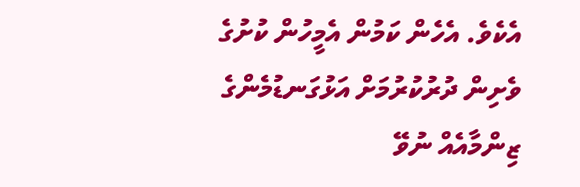އެކެވެ. އެހެން ކަމުން އެމީހުން ކުށުގެ ވެށިން ދުރުކުރުމަށް އަޅުގަނޑުމެންގެ ޒިންމާއެއް ނުވޭ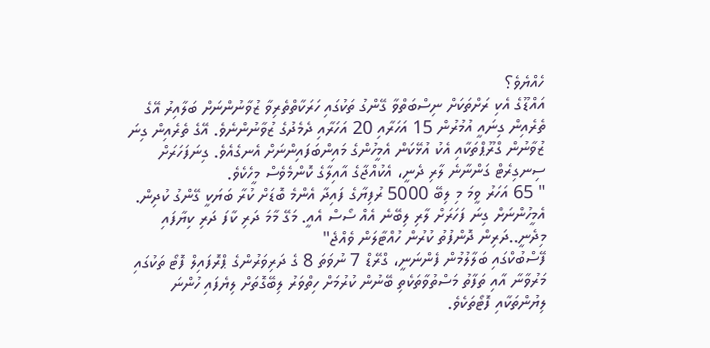ހެއްޔެވެ؟
އައްޑޫގެ އެކި ރަށްތަކަށް ނިސްބަތްވާ ގޭންގު ތަކުގައި ހަރަކާތްތެރިވާ ޒުވާނުންނަށް ބަލާއިރު އޭގެ ތެރެއިން ގިނައީ އުމުރުން 15 އަހަރާއި 20 އަހަރާއި ދެމެދުގެ ޒުވާނުންނެވެ. އޭގެ ތެރެއިން ގިނަ ޒުވާނުން ގްރޫޕްތަކާއި އެކު އުޅޭކަން އެމީހުންގެ މައިންބަފައިންނަށް އެނގެއެވެ. ގިނަފަހަރަށް ސިނގިރެޓް ގަންނާނެ ލާރި ދެނީ، އެކުއްޖާގެ އާއިލާގެ ކޮންމެވެސް މީހެކެވެ.
" 65 އަހަރު ވީމަ މި ލިބޭ 5000 ރުފިޔާގެ ފައިދާ އެންމެ ބޮޑަށް ކުރާ ބަޔަކީ ގޭންގު ކުދިން. އެމީހުންނަށް ގިނަ ފަހަރަށް ލާރި ލިބޭނެ އެއް ސޯސް އެއީ. މަގޭ މާމަ ދަރި ކާފަ ދަރި ކިޔާފައި މިދެނީ..ދަރިން ދޮންފުތު ކުރުން ހުއްޓާލަން ވެއްޖެ"
ފޭސްބުކްގައި ބަލާލުމުން ފެންނަނީ، ގްރޭޑް 7 ނުވަތަ 8 ގެ ދަރިވަރުންގެ ޕްރޮފައިލް ފޮޓޯ ތަކުގައި މަރުވާނާ އާއި ތަފާތު މަސްތުވާތަކެތި ބޭނުން ކުރުމަށް ހިތްވަރު ލިބޭގޮތަށް ލިޔެފައި ހުންނަ ލިޔުންތަކާއި ފޮޓޯތަކެވެ.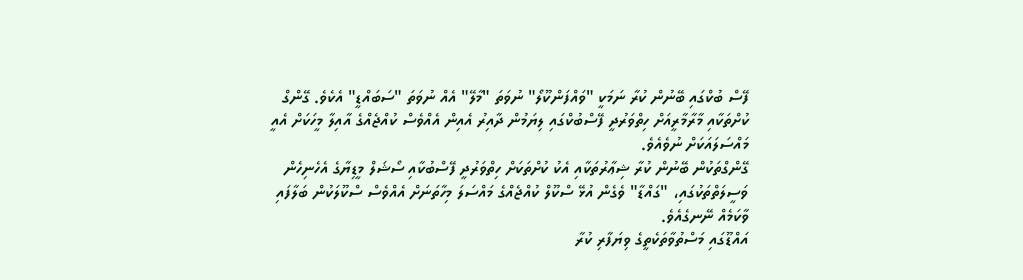ފޭސް ބުކްގައި ބޭނުން ކުރާ ނަމަކީ "ވައްފަންކޫލޯ" ނުވަތަ "މާލޭ" އެއް ނުވަތަ "ސަބައްޑީ" އެކެވެ. ގޭންގް ކުށްތަކާއި މާރާމާރީއަށް ހިތްވަރުދީ ފޭސްބުކްގައި ލިޔަމުން ދާއިރު އެއިން އެއްވެސް ކުއްޖެއްގެ އާއިލާ މީހަކަށް އެއީ މައްސަލައަކަށް ނުވެއެވެ.
ގޭންގްތަކުން ބޭނުން ކުރާ ޝިޢާރުތަކާއި އެކު ކުށްތަކަށް ހިތްވަރުދީ ފޭސްބުކާއި ސޯޝަލް މީޑިޔާގެ އެހެނިހެން ވަސީލަތްތަކުގައި، "ގައްޑާ" ވެގެން އުޅޭ ސްކޫލް ކުއްޖެއްގެ މައްސަލަ މިހާތަނަށް އެއްވެސް ސްކޫލަކުން ބަލާފައި ވާކަމެއް ނޭނގެއެވެ.
އައްޑޫގައި މަސްތުވާތަކެތީގެ ވިޔަފާރި ކުރާ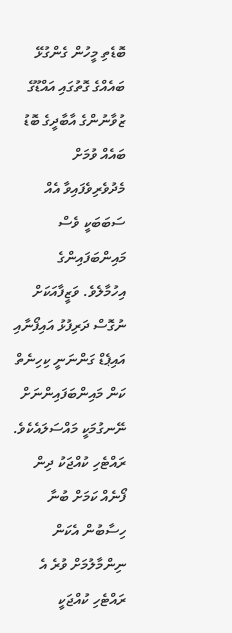ބޮޑެތި މީހުން ގެންގުޅޭ ބައެއްގެ ގޮތުގައި އައްޑޫގެ ޒުވާނުންގެ އާބާދީގެ ބޮޑު ބައެއް ވުމަށް މެދުވެރިވެފައިވާ އެއް ސަބަބަކީ ވެސް މައިންބަފައިންގެ އިހުމާލެވެ. ވަޒީފާއަކަށް ނުގޮސް ދަރިފުޅު އައިފޯނާއި އައިޕެޑް ގަންނަނީ ކިހިނެތް ކަން މައިންބަފައިންނަށް ނޭނގުމަކީ މައްސަލައެކެވެ.
ރައްޓެހި ކުއްޖަކު ދިން ފޯނެއް ކަމަށް ބުނާ ހިސާބުން އެކަން ނިންމާލުމަށް ވުރެ އެ ރައްޓެހި ކުއްޖަކީ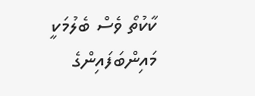ކާކުތޯ ވެސް ބެލުމަކީ މައިންބަފައިންގެ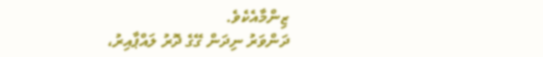ޒިންމާއެކެވެ.
ދަންވަރު ނިދަން ގޭގެ ދޮރު ލައްޕާއިރު،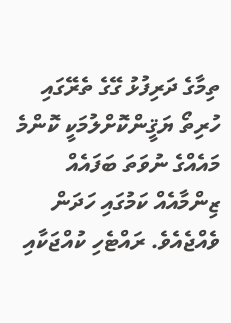ތިމާގެ ދަރިފުޅު ގޭގެ ތެރޭގައި ހުރިތޯ ޔަޤީންކޮށްލުމަކީ ކޮންމެ މައެއްގެ ނުވަތަ ބަފައެއް ޒިންމާއެއް ކަމުގައި ހަދަން ވެއްޖެއެވެ. ރައްޓެހި ކުއްޖަކާއި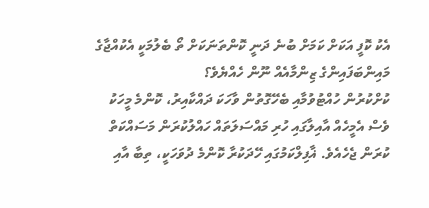އެކު ކޮފީ އަކަށް ކަމަށް ބުނެ ދަނީ ކޮންތަނަކަށް ތޯ ބެލުމަކީ އެކުއްޖާގެ މައިންބަފައިންގެ ޒިންމާއެއް ނޫން ހެއްޔެވެ؟
ކުށްކުރުން ހުއްޓުވުމާއި ބެހޭގޮތުން ވާހަކަ ދައްކާއިރު، ކޮންމެ މީހަކު ވެސް އެމީހެއް އާއިލާގައި ހުރި މައްސަލަތައް ހައްލުކުރަން މަސައްކަތް ކުރަން ޖެހެއެވެ. ޣާފިލްކަމުގައި ހޭދަކުރާ ކޮންމެ ދުވަހަކީ، ތިބާ އާއި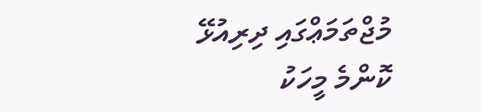މުޖްތަމަޢްގައި ދިރިއުޅޭ ކޮންމެ މީހަކު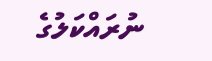ނުރައްކަލުގެ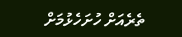ތެރެއަށް ހުށަހެޅުމަށް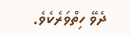ދެވޭ ހިތްވަރެކެވެ.